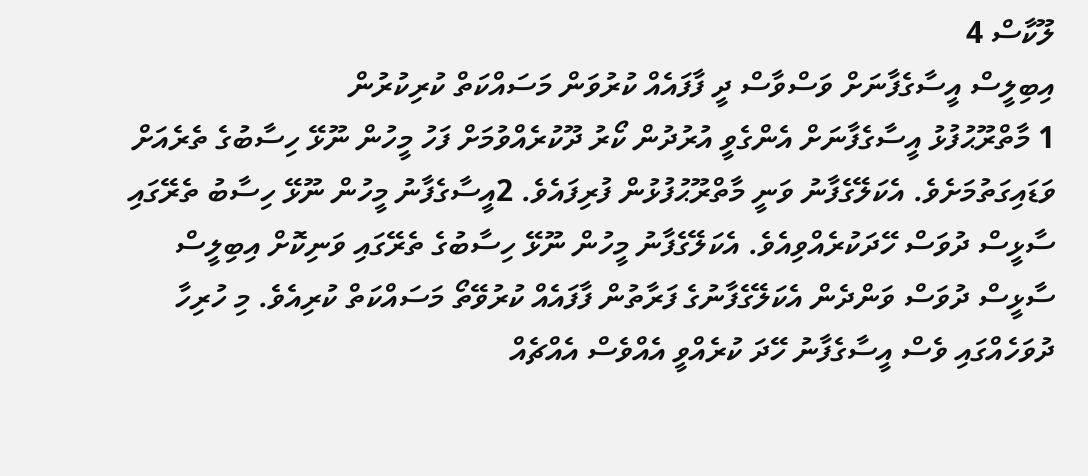ލޫކާސް 4
އިބިލީސް އީސާގެފާނަށް ވަސްވާސް ދީ ފާފައެއް ކުރުވަން މަސައްކަތް ކުރިކުރުން
1 މާތްރޫޙުފުޅު އީސާގެފާނަށް އެންގެވީ އުރުދުން ކޯރު ދޫކުރެއްވުމަށް ފަހު މީހުން ނޫޅޭ ހިސާބުގެ ތެރެއަށް ވަޑައިގަތުމަށެވެ. އެކަލޭގެފާނު ވަނީ މާތްރޫޙުފުޅުން ފުރިފައެވެ. 2އީސާގެފާނު މީހުން ނޫޅޭ ހިސާބު ތެރޭގައި ސާޅީސް ދުވަސް ހޭދަކުރެއްވިއެވެ. އެކަލޭގެފާނު މީހުން ނޫޅޭ ހިސާބުގެ ތެރޭގައި ވަނިކޮށް އިބިލީސް ސާޅީސް ދުވަސް ވަންދެން އެކަލޭގެފާނުގެ ފަރާތުން ފާފައެއް ކުރުވޭތޯ މަސައްކަތް ކުރިއެވެ. މި ހުރިހާ ދުވަހެއްގައި ވެސް އީސާގެފާނު ހޭދަ ކުރެއްވީ އެއްވެސް އެއްޗެއް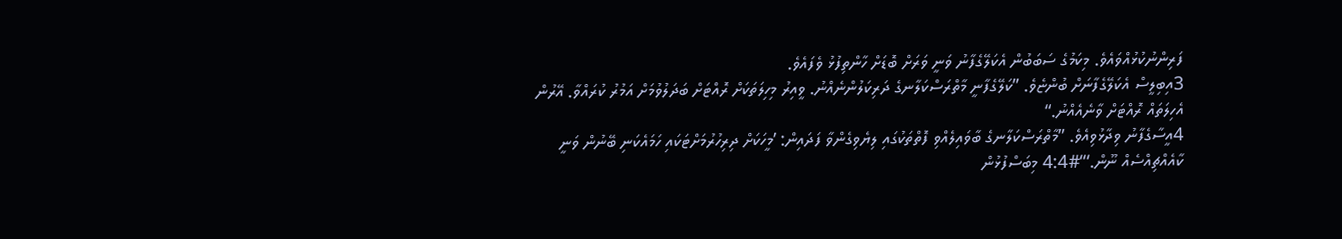ފަރިންނުކުޅުއްވައެވެ. މިކަމުގެ ސަބަބުން އެކަލޭގެފާނު ވަނީ ވަރަށް ބޮޑަށް ހާންތިފުޅު ވެފައެވެ.
3އިބިލީސް އެކަލޭގެފާނަށް ބުންޏެވެ. ”ކަލޭގެފާނީ މާތްރަސްކަލާނގެ ދަރިކަލުންނެއްނު. ވީއިރު މިހިލަތަކަށް ރޮއްޓަށް ބަދަލުވުމަށް އަމުރު ކުރައްވާ. އޭރުން އެހިލަތައް ރޮއްޓަށް ވާނެއެއްނު.“
4އީސާގެފާނު ވިދާޅުވިއެވެ. ”މާތްރަސްކަލާނގެ ބާވައިލެއްވި ފޮތްތަކުގައި ލިޔެވިގެންވާ ފަދައިން: ’މީހަކަށް ދިރިހުރުމަށްޓަކައި ހަމައެކަނި ބޭނުން ވަނީ ކާއެއްޗިއްސެއް ނޫން.‘“#4:4 މިބަސްފުޅުން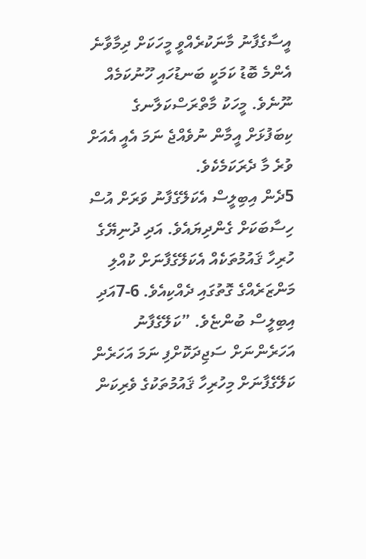އީސާގެފާނު މާނަކުރެއްވީ މީހަކަށް ދިމާވާނެ އެންމެ ބޮޑު ކަމަކީ ބަނޑުހައި ހޫނުކަމެއް ނޫނެވެ. މީހަކު މާތްރަސްކަލާނގެ ކިބަފުޅަށް އީމާން ނުވެއްޖެ ނަމަ އެއީ އެއަށް ވުރެ މާ ދެރަކަމެކެވެ.
5ދެން އިބިލީސް އެކަލޭގެފާނު ވަރަށް އުސް ހިސާބަކަށް ގެންދިޔައެވެ. އަދި ދުނިޔޭގެ ހުރިހާ ޤައުމުތަކެއް އެކަލޭގެފާނަށް ކުއްލި މަންޒަރެއްގެ ގޮތުގައި ދެއްކިއެވެ. 6-7އަދި އިބިލީސް ބުންޏެވެ. ”ކަލޭގެފާނު އަހަރެންނަށް ސަޖިދަކޮށްފި ނަމަ އަހަރެން ކަލޭގެފާނަށް މިހުރިހާ ޤައުމުތަކުގެ ވެރިކަން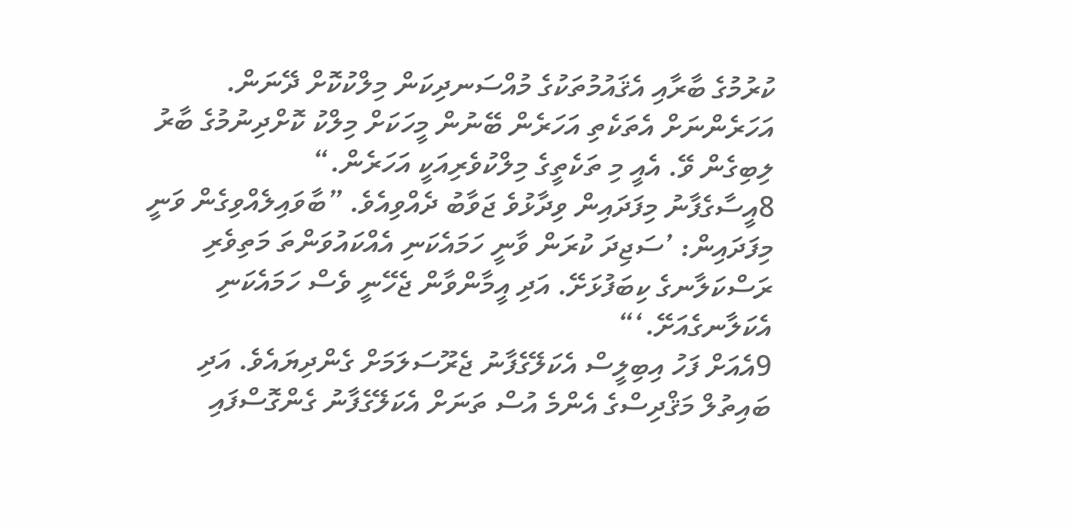ކުރުމުގެ ބާރާއި އެޤައުމުތަކުގެ މުއްސަނދިކަން މިލްކުކޮށް ދޭނަން. އަހަރެންނަށް އެތަކެތި އަހަރެން ބޭނުން މީހަކަށް މިލްކު ކޮށްދިނުމުގެ ބާރު ލިބިގެން ވޭ. އެއީ މި ތަކެތީގެ މިލްކުވެރިއަކީ އަހަރެން.“
8އީސާގެފާނު މިފަދައިން ވިދާޅުވެ ޖަވާބު ދެއްވިއެވެ. ”ބާވައިލެއްވިގެން ވަނީ މިފަދައިން: ’ސަޖިދަ ކުރަން ވާނީ ހަމައެކަނި އެއްކައުވަންތަ މަތިވެރި ރަސްކަލާނގެ ކިބަފުޅަށޭ. އަދި އީމާންވާން ޖެހޭނީ ވެސް ހަމައެކަނި އެކަލާނގެއަށޭ.‘“
9އެއަށް ފަހު އިބިލީސް އެކަލޭގެފާނު ޖެރޫސަލަމަށް ގެންދިޔައެވެ. އަދި ބައިތުލް މަޤްދިސްގެ އެންމެ އުސް ތަނަށް އެކަލޭގެފާނު ގެންގޮސްފައި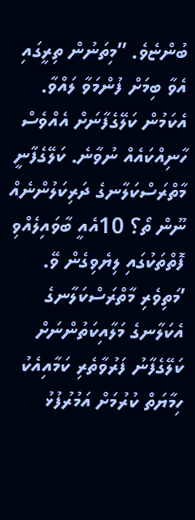ބުންޏެވެ. ”މިތަނުން ތިރީގައި އެވާ ބިމަށް ފުންމަވާ ލައްވާ. އެކަމުން ކަލޭގެފާނަށް އެއްވެސް ހާނިއްކައެއް ނުވާނެ. ކަލޭގެފާނީ މާތްރަސްކަލާނގެ ދަރިކަލުންނެއް ނޫން ތޯ؟ 10އެއީ ބާވައިލެއްވި ފޮތްތަކުގައި ލިޔެވިގެން ވޭ.
’މަތިވެރި މާތްރަސްކަލާނގެ އެކަލާނގެ މަލާއިކަތުންނަށް ކަލޭގެފާނު ފަރުވާތެރި ކަމާއިއެކު ހިމާޔަތް ކުރުމަށް އަމުރުފުޅު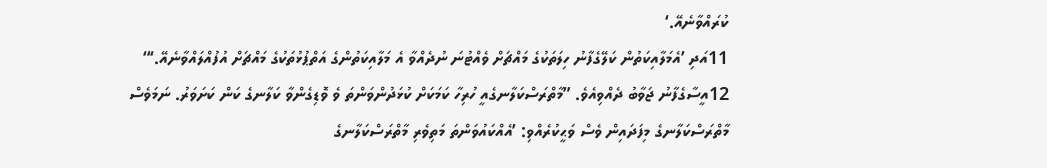ކުރައްވާނެއޭ.‘
11އަދި ’އެމަލާއިކަތުން ކަލޭގެފާނު ހިލަތަކުގެ މައްޗަށް ވެއްޓުނަ ނުދެއްވާ އެ މަލާއިކަތުންގެ އަތްޕުޅުތަކުގެ މައްޗަށް އުފުއްލައްވާނެއޭ.‘“
12އީސާގެފާނު ޖަވާބު ދެއްވިއެވެ. ”މާތްރަސްކަލާނގެއީ ހުރިހާ ކަމަކަށް ކުޅަދުންވަންތަ ވެ ވޮޑިގެންވާ ކަލާނގެ ކަން ކަށަވަރު. ނަމަވެސް މާތްރަސްކަލާނގެ މިފަދައިން ވެސް ވަޙީކުރެއްވި: ’އެއްކައުވަންތަ މަތިވެރި މާތްރަސްކަލާނގެ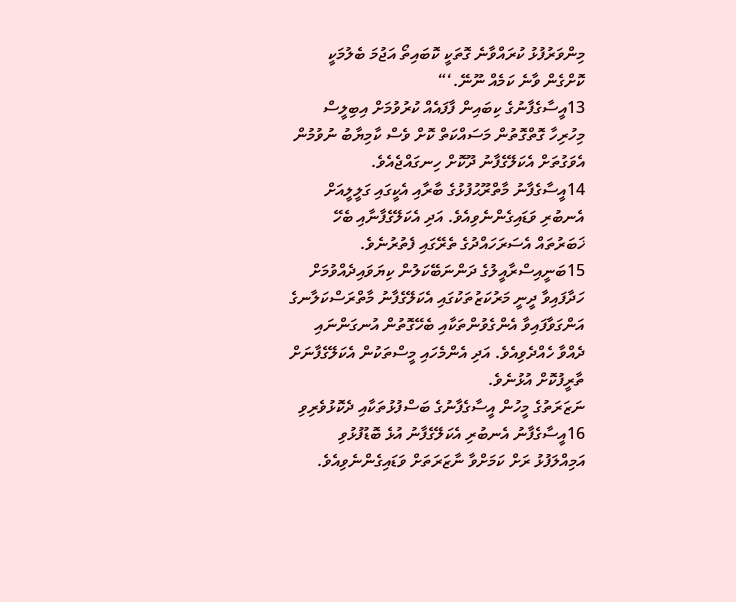މިންވަރުފުޅު ކުރައްވާނެ ގޮތަކީ ކޮބައިތޯ އަޖުމަ ބެލުމަކީ ކޮށްގެން ވާނެ ކަމެއް ނޫނޭ.‘“
13އީސާގެފާނުގެ ކިބައިން ފާފައެއް ކުރުވުމަށް އިބިލީސް މިހުރިހާ ގޮތްގޮތުން މަސައްކަތް ކޮށް ވެސް ކާމިޔާބު ނުވުމުން އެވަގުތަށް އެކަލޭގެފާނު ދޫކޮށް ހިނގައްޖެއެވެ.
14އީސާގެފާނު މާތްރޫޙުފުޅުގެ ބާރާއި އެކީގައި ގަލީލީއަށް އެނބުރި ވަޑައިގެންނެވިއެވެ. އަދި އެކަލޭގެފާނާއި ބެހޭ ޚަބަރުތައް އެސަރަހައްދުގެ ތެރޭގައި ފެތުރުނެވެ. 15ބަނީއިސްރާއީލުގެ ދަންނަބޭކަލުން ކިޔަވައިދެއްވުމަށް ހަދާފައިވާ ދީނީ މަރުކަޒުތަކުގައި އެކަލޭގެފާނު މާތްރަސްކަލާނގެ އަންގަވާފައިވާ އެންގެވުންތަކާއި ބެހޭގޮތުން އުނގަންނައި ދެއްވާ ހެއްދެވިއެވެ. އަދި އެންމެހައި މީސްތަކުން އެކަލޭގެފާނަށް ތާރީފުކޮށް އުޅުނެވެ.
ނަޒަރަތުގެ މީހުން އީސާގެފާނުގެ ބަސްފުޅުތަކާއި ދެކޮޅުވެރިވި
16އީސާގެފާނު އެނބުރި އެކަލޭގެފާނު އުޅެ ބޮޑުފުޅުވި އަމިއްލަފުޅު ރަށް ކަމަށްވާ ނާޒަރަތަށް ވަޑައިގެންނެވިއެވެ.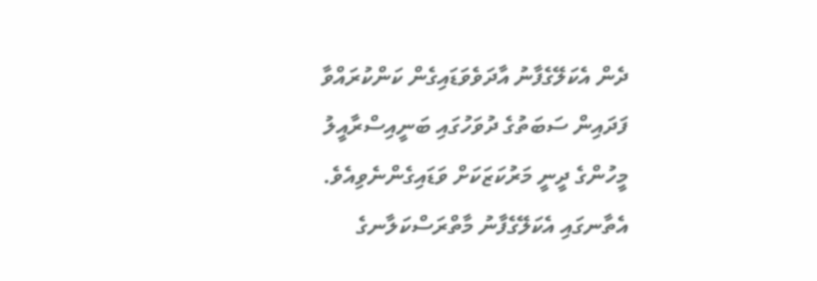ދެން އެކަލޭގެފާނު އާދަވެވަޑައިގެން ކަންކުރައްވާ ފަދައިން ސަބަތުގެ ދުވަހުގައި ބަނީއިސްރާއީލު މީހުންގެ ދީނީ މަރުކަޒަކަށް ވަޑައިގެންނެވިއެވެ. އެތާނގައި އެކަލޭގެފާނު މާތްރަސްކަލާނގެ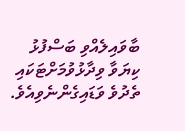ބާވައިލެއްވި ބަސްފުޅު ކިޔަވާ ވިދާޅުވުމަށްޓަކައި ތެދުވެ ވަޑައިގެންނެވިއެވެ.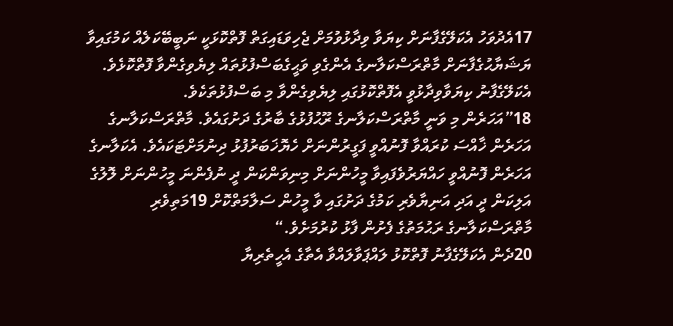17އެދުވަހު އެކަލޭގެފާނަށް ކިޔަވާ ވިދާޅުވުމަށް ޖެހިވަޑައިގަތް ފޮތްކޮޅަކީ ނަބީބޭކަލެއް ކަމުގައިވާ ޔަޝަޔާޙުގެފާނަށް މާތްރަސްކަލާނގެ އެންގެވި ވަޙީގެބަސްފުޅުތައް ލިޔެވިގެންވާ ފޮތްކޮޅެވެ. އެކަލޭގެފާނު ކިޔަވާވިދާޅުވީ އެފޮތްކޮޅުގައި ލިޔެވިގެންވާ މި ބަސްފުޅުތަކެވެ.
18”އަހަރެން މި ވަނީ މާތްރަސްކަލާނގެ ރޫޙުފުޅުގެ ބާރުގެ ދަށުގައެވެ. މާތްރަސްކަލާނގެ އަހަރެން ޚާއްސަ ކުރައްވާ ފޮނުއްވީ ފަގީރުންނަށް ހެޔޮޚަބަރުފުޅު ދިނުމަށްޓަކައެވެ. އެކަލާނގެ އަހަރެން ފޮނުއްވީ ހައްޔަރުވެފައިވާ މީހުންނަށް މިނިވަންކަން ދީ ނުފެންނަ މީހުންނަށް ލޮލުގެ އަލިކަން ދީ އަދި އަނިޔާވެރި ކަމުގެ ދަށުގައި ވާ މީހުން ސަލާމަތްކޮށް 19މަތިވެރި މާތްރަސްކަލާނގެ ރަޙުމަތުގެ ފެށުން ފާޅު ކުރުމަށެވެ.“
20ދެން އެކަލޭގެފާނު ފޮތްކޮޅު ލައްޕަވާލައްވާ އެތާގެ އެހީތެރިޔާ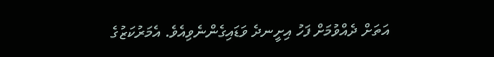އަތަށް ދެއްވުމަށް ފަހު އިށީނދެ ވަޑައިގެންނެވިއެވެ. އެމަރުކަޒުގެ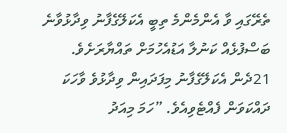ތެރޭގައި ވާ އެންމެންމެ ތިބީ އެކަލޭގެފާނު ވިދާޅުވާނެ ބަސްފުޅެއް ކަނުލާ އަޑުއެހުމަށް ތައްޔާރަށެވެ. 21ދެން އެކަލޭގެފާނު މިފަދައިން ވިދާޅުވެ ވާހަކަ ދައްކަވަން ފެއްޓެވިއެވެ. ”ހަމަ މިއަދު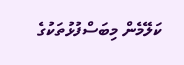ކަލޭމެން މިބަސްފުޅުތަކުގެ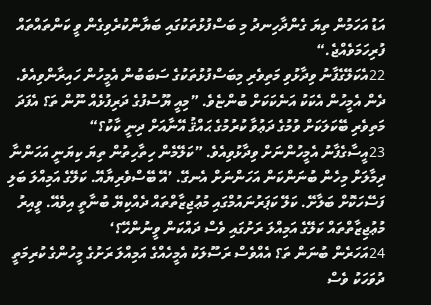އަޑު އަހަމުން ތިޔަ ގެންދާހިނދު މި ބަސްފުޅުތަކުގައި ބަޔާންކުރެވިގެން ވީ ކަންތައްތައް ފުރިހަމަވެއްޖެ.“
22އެކަލޭގެފާނު ވިދާޅުވި މަތިވެރި މިބަސްފުޅުތަކުގެ ސަބަބުން އެމީހުން ހައިރާންވިއެވެ. ދެން އެމީހުން އެކަކު އަނެކަކަށް ބުންޏެވެ. ”މިއީ ޔޫސުފުގެ ދަރިފުޅެއް ނޫން ތަ؟ އެފަދަ މަތިވެރި ބޭކަލަކަށް ވުމުގެ ދަޢުވާ ކުރުމުގެ ޙައްޤު އޭނާއަށް ދިނީ ކާކު؟“
23އީސާގެފާނު އެމީހުންނަށް ވިދާޅުވިއެވެ. ”ކަލޭމެން ހިތާހިތުން ތިޔަ ކިޔަނީ އަހަންނާ ދިމާލަށް މިހެން ބުނަންކަން އަހަންނަށް އެނގޭ. ’އޭ ބޭސްވެރިޔާއޭ. ކަލޭގެ އަމިއްލަ ބަލި ފަސޭހަކޮށް ބަލާށޭ. ކަލޭ ކަޕަރުނައުމްގައި މުޢުޖިޒާތްތައް ދެއްކިޔޭ ބުނާތީ އިވެއޭ. ވީއިރު މުޢުޖިޒާތްތައް ކަލޭގެ އަމިއްލަ ރަށުގައި ވެސް ދައްކަން ވީނުންހޭ؟‘
24އަހަރެން ބުނަން ތަ؟ އެއްވެސް ރަސޫލަކު އެމީހެއްގެ އަމިއްލަ ރަށުގެ މީހުންގެ ކުރިމަތީ ދުވަހަކު ވެސް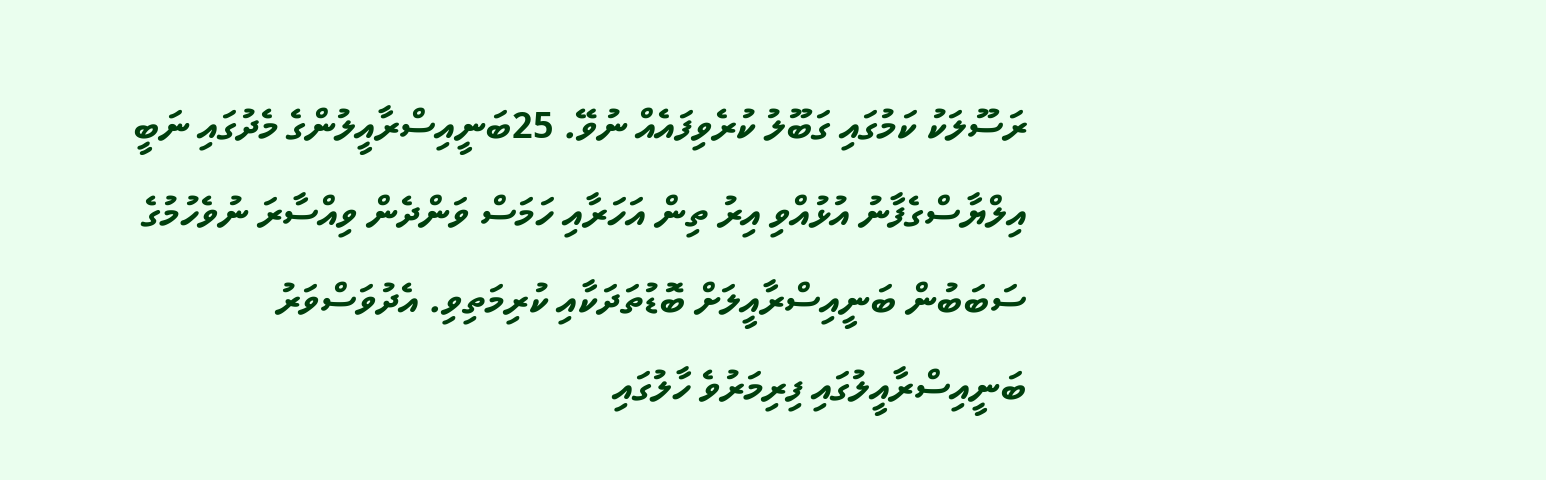ރަސޫލަކު ކަމުގައި ގަބޫލު ކުރެވިފައެއް ނުވޭ. 25ބަނީއިސްރާއީލުންގެ މެދުގައި ނަބީ އިލްޔާސްގެފާނު އުޅުއްވި އިރު ތިން އަހަރާއި ހަމަސް ވަންދެން ވިއްސާރަ ނުވެހުމުގެ ސަބަބުން ބަނީއިސްރާއީލަށް ބޮޑުތަދަކާއި ކުރިމަތިވި. އެދުވަސްވަރު ބަނީއިސްރާއީލުގައި ފިރިމަރުވެ ހާލުގައި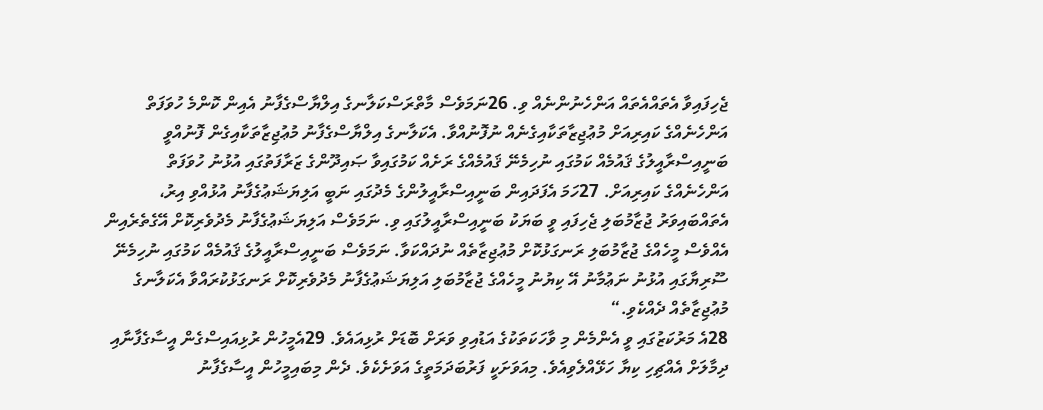ޖެހިފައިވާ އެތައްއެތައް އަންހެނުންނެއް ވި. 26ނަމަވެސް މާތްރަސްކަލާނގެ އިލްޔާސްގެފާނު އެއިން ކޮންމެ ހުވަފަތް އަންހެނެއްގެ ކައިރިއަށް މުޢުޖިޒާތަކާއިގެނެއް ނުފޮނުއްވާ. އެކަލާނގެ އިލްޔާސްގެފާނު މުޢުޖިޒާތަކާއިގެން ފޮނުއްވީ ބަނީއިސްރާއީލުގެ ޤައުމެއް ކަމުގައި ނުހިމެނޭ ޤައުމެއްގެ ރަށެއް ކަމުގައިވާ ޞައިދޫންގެ ޒަރާފަތުގައި އުޅުނު ހުވަފަތް އަންހެނެއްގެ ކައިރިއަށް. 27ހަމަ އެފަދައިން ބަނީއިސްރާއީލުންގެ މެދުގައި ނަބީ އަލިޔަޝަޢުގެފާނު އުޅުއްވި އިރު، އެތައްބައިވަރު ޖުޒާމުބަލި ޖެހިފައި ވީ ބަޔަކު ބަނީއިސްރާއީލުގައި ވި. ނަމަވެސް އަލިޔަޝަޢުގެފާނު މެދުވެރިކޮށް އޭގެތެރެއިން އެއްވެސް މީހެއްގެ ޖުޒާމުބަލި ރަނގަޅުކޮށް މުޢުޖިޒާތެއް ނުދައްކަވާ. ނަމަވެސް ބަނީއިސްރާއީލުގެ ޤައުމެއް ކަމުގައި ނުހިމެނޭ ސޫރިޔާގައި އުޅުނު ނަޢުމާނު އޭ ކިޔުނު މީހެއްގެ ޖުޒާމުބަލި އަލިޔަޝަޢުގެފާނު މެދުވެރިކޮށް ރަނގަޅުކުރައްވާ އެކަލާނގެ މުޢުޖިޒާތެއް ދެއްކެވި.“
28އެ މަރުކަޒުގައި ވީ އެންމެން މި ވާހަކަތަކުގެ އަޑުއިވި ވަރަށް ބޮޑަށް ރުޅިއައެވެ. 29އެމީހުން ރުޅިއައިސްގެން އީސާގެފާނާއި ދިމާލަށް އެއްޗިހި ކިޔާ ހަޅޭއްލެވިއެވެ. މިއަވަށަކީ ފަރުބަދަމަތީގެ އަވަށެކެވެ. ދެން މިބައިމީހުން އީސާގެފާނު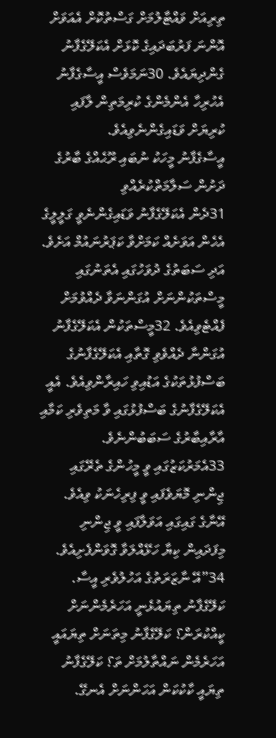ތިރިއަށް ވައްޓާލުމަށް ގަސްތުކޮށް އެއަވަށް އޮންނަ ފަރުބަދައިގެ ކޮޅަށް އެކަލޭގެފާނު ގެންދިޔައެވެ. 30ނަމަވެސް އީސާގެފާނު އެހުރިހާ އެންމެންގެ ކުރިމަތިން ލާފައި ކުރިޔަށް ވަޑައިގެންނެވިއެވެ.
އީސާގެފާނު މީހަކު ނުބައި ރޫޙެއްގެ ބާރުގެ ދަށުން ސަލާމަތްކުރެއްވި
31ދެން އެކަލޭގެފާނު ވަޑައިގެންނެވީ ގަލީލީގެ އެހެން އަވަށެއް ކަމަށްވާ ކަޕަރުނައުމް އަށެވެ. އަދި ސަބަތުގެ ދުވަހުގައި އެތަނުގައި މީސްތަކުންނަށް އުގަންނަވާ ދެއްވުމަށް ފެއްޓެވިއެވެ. 32މީސްތަކުން އެކަލޭގެފާނު އުގަންނާ ދެއްވެވި ގޮތާއި އެކަލޭގެފާނުގެ ބަސްފުޅުތަކުގެ އަޑުއިވި ހައިރާންވިއެވެ. އެއީ އެކަލޭގެފާނުގެ ބަސްފުޅުގައި ވާ މަތިވެރި ކަމާއި އާރާއިބާރުގެ ސަބަބުންނެވެ.
33އެމަރުކަޒުގައި ވީ މީހުންގެ ތެރޭގައި ޖިންނި މޮޔަވެފައި ވީ ފިރިހެނަކު ވިއެވެ. އޭނާގެ ގައިގައި އަވަލާފައި ވީ ޖިންނި މިފަދައިން ކިޔާ ހަޅޭއްލަވާ ގޮވަންފެށިއެވެ. 34”އޭ ނާޒަރަތުގެ އަހުލުވެރި އީސާ. ކަލޭގެފާނު ތިޔައުޅެނީ އަހަރެމެންނަށް ކީއްކުރަން؟ ކަލޭގެފާނު މިތަނަށް ތިޔައައީ އަހަރެމެން ނައްތާލުމަށް ތަ؟ ކަލޭގެފާނު ތިޔައީ ކާކުކަން އަހަންނަށް އެނގޭ.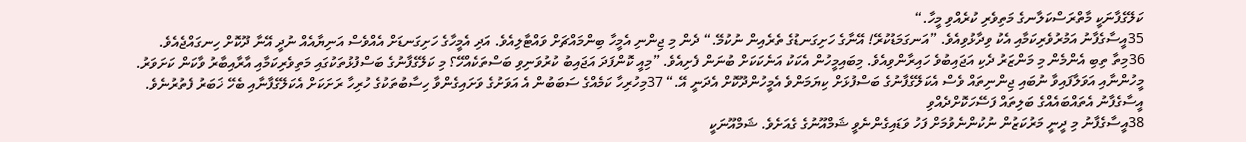ކަލޭގެފާނަކީ މާތްރަސްކަލާނގެ މަތިވެރި ކުރެއްވި މީހާ.“
35އީސާގެފާނު އަމުރުވެރިކަމާއި އެކު ވިދާޅުވިއެވެ. ”އަނގަމަޑުކުރޭ! އޭނާގެ ހަށިގަނޑުގެ ތެރެއިން ނުކުމޭ.“ ދެން މި ޖިންނި އެމީހާ ބިންމައްޗަށް ވައްޓާލިއެވެ. އަދި އެމީހާގެ ހަށިގަނޑަށް އެއްވެސް އަނިޔާއެއް ނުދީ އޭނާ ދޫކޮށް ހިނގައްޖެއެވެ.
36މިތާ ތިބި އެންމެން މި މަންޒަރު ދެކި އަޖައިބުވެ ހައިރާންވިއެވެ. މިބައިމީހުން އެކަކު އަނެކަކަށް ބުނަން ފެށިއެވެ. ”މިއީ ކޮންފަދަ އަޖައިބު ކުރުވަނިވި ބަސްތަކެއްހޭ؟ މި ކަލޭގެފާނުގެ ބަސްފުޅުތަކުގައި މަތިވެރިކަމާއި އާރާއިބާރު ވާކަން ކަށަވަރު. މީހުންނާއި އަވަލާފައިވާ ނުބައި ޖިންނިތައް ވެސް އެކަލޭގެފާނުގެ ބަސްފުޅަށް ކިޔަމަންވެ އެމީހުންދޫކޮށް އެދަނީ އޭ.“ 37މިހުރިހާ ކަމެއްގެ ސަބަބުން އެ އަވަށުގެ ވަށައިގެންވާ ހިސާބުތަކުގެ ހުރިހާ ރަށަކަށް އެކަލޭގެފާނާއި ބެހޭ ޚަބަރު ފެތުރުނެވެ.
އީސާގެފާނު އެތައްބައެއްގެ ބަލިތައް ފަސޭހަކޮށްދެއްވި
38އީސާގެފާނު މި ދީނީ މަރުކަޒުން ނުކުންނެވުމަށް ފަހު ވަޑައިގެންނެވީ ޝަމްއޫނުގެ ގެއަށެވެ. ޝަމްއޫނަކީ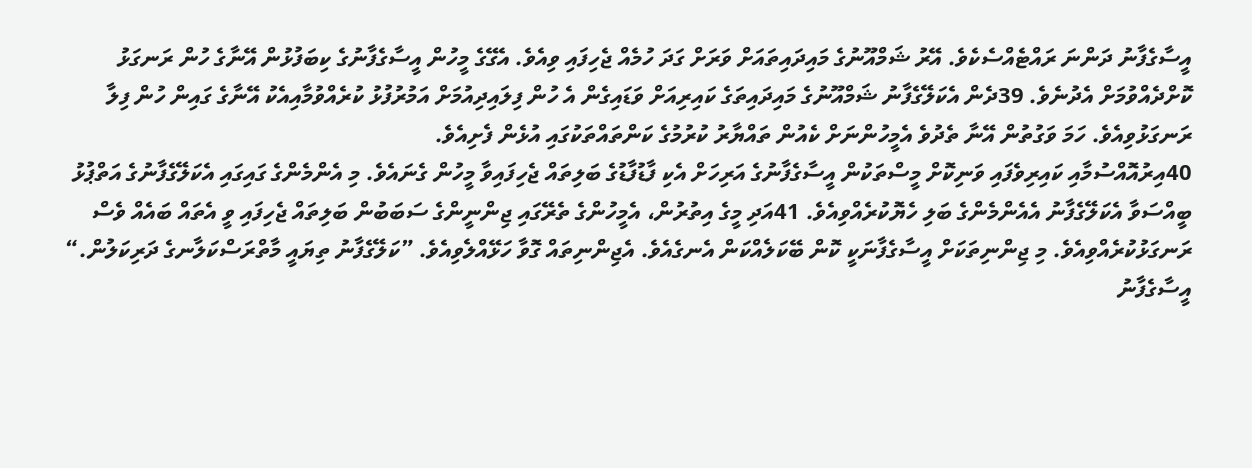އީސާގެފާނު ދަންނަ ރައްޓެއްސެކެވެ. އޭރު ޝަމްއޫނުގެ މައިދައިތައަށް ވަރަށް ގަދަ ހުމެއް ޖެހިފައި ވިއެވެ. އެގޭގެ މީހުން އީސާގެފާނުގެ ކިބަފުޅުން އޭނާގެ ހުން ރަނގަޅު ކޮށްދެއްވުމަށް އެދުނެވެ. 39ދެން އެކަލޭގެފާނު ޝަމްއޫނުގެ މައިދައިތަގެ ކައިރިއަށް ވަޑައިގެން އެ ހުން ފިލައިދިއުމަށް އަމުރުފުޅު ކުރެއްވުމާއިއެކު އޭނާގެ ގައިން ހުން ފިލާ ރަނގަޅުވިއެވެ. ހަމަ ވަގުތުން އޭނާ ތެދުވެ އެމީހުންނަށް ކެއުން ތައްޔާރު ކުރުމުގެ ކަންތައްތަކުގައި އުޅެން ފެށިއެވެ.
40އިރުއޮއްސުމާއި ކައިރިވެފައި ވަނިކޮށް މީސްތަކުން އީސާގެފާނުގެ އަރިހަށް އެކި ފާޑުފާޑުގެ ބަލިތައް ޖެހިފައިވާ މީހުން ގެނައެވެ. މި އެންމެންގެ ގައިގައި އެކަލޭގެފާނުގެ އަތްޕުޅު ބީއްސަވާ އެކަލޭގެފާނު އެއެންމެންގެ ބަލި ހެޔޮކުރެއްވިއެވެ. 41އަދި މީގެ އިތުރުން، އެމީހުންގެ ތެރޭގައި ޖިންނީންގެ ސަބަބުން ބަލިތައް ޖެހިފައި ވީ އެތައް ބައެއް ވެސް ރަނގަޅުކުރެއްވިއެވެ. މި ޖިންނިތަކަށް އީސާގެފާނަކީ ކޮން ބޭކަލެއްކަން އެނގެއެވެ. އެޖިންނިތައް ގޮވާ ހަޅޭއްލެވިއެވެ. ”ކަލޭގެފާނު ތިޔައީ މާތްރަސްކަލާނގެ ދަރިކަލުން.“ އީސާގެފާނު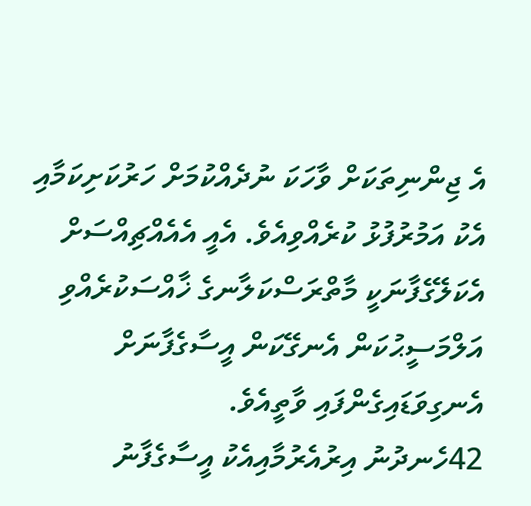އެ ޖިންނިތަކަށް ވާހަކަ ނުދެއްކުމަށް ހަރުކަށިކަމާއި އެކު އަމުރުފުޅު ކުރެއްވިއެވެ. އެއީ އެއެއްޗިއްސަށް އެކަލޭގެފާނަކީ މާތްރަސްކަލާނގެ ޚާއްސަކުރެއްވި އަލްމަސީޙުކަން އެނގޭކަން އީސާގެފާނަށް އެނގިވަޑައިގެންފައި ވާތީއެވެ.
42ހެނދުނު އިރުއެރުމާއިއެކު އީސާގެފާނު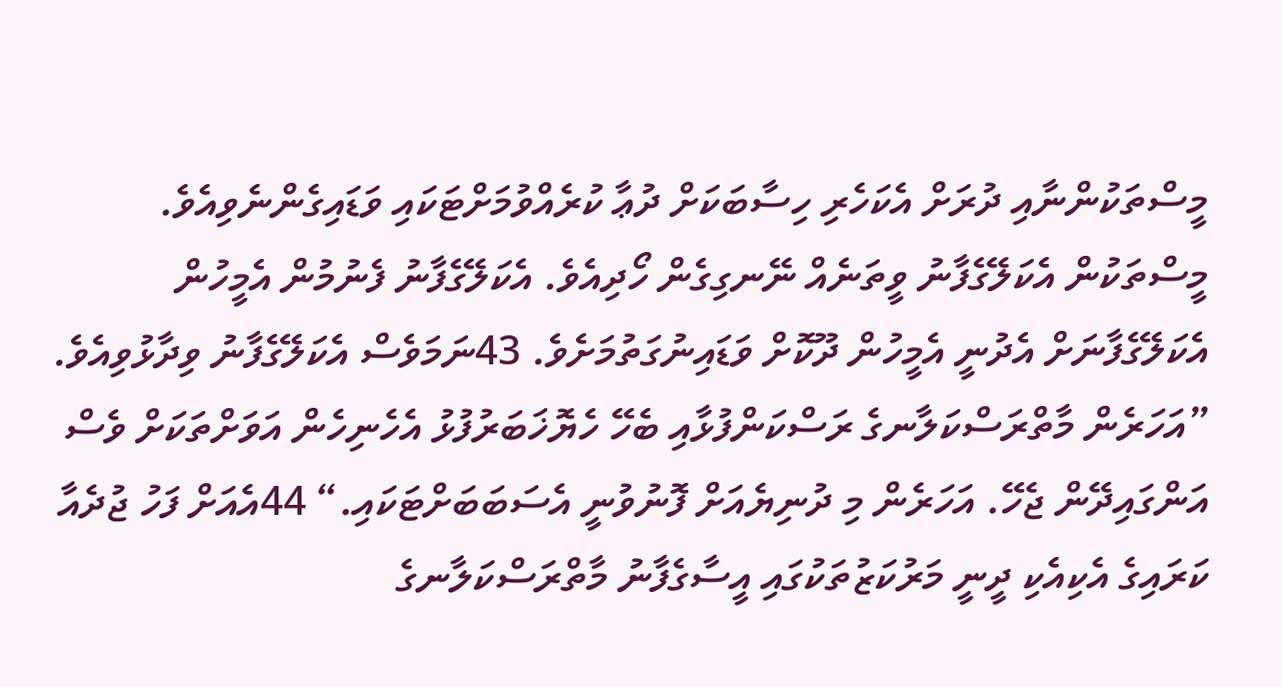މީސްތަކުންނާއި ދުރަށް އެކަހެރި ހިސާބަކަށް ދުޢާ ކުރެއްވުމަށްޓަކައި ވަޑައިގެންނެވިއެވެ. މީސްތަކުން އެކަލޭގެފާނު ވީތަނެއް ނޭނގިގެން ހޯދިއެވެ. އެކަލޭގެފާނު ފެނުމުން އެމީހުން އެކަލޭގެފާނަށް އެދުނީ އެމީހުން ދޫކޮށް ވަޑައިނުގަތުމަށެވެ. 43ނަމަވެސް އެކަލޭގެފާނު ވިދާޅުވިއެވެ. ”އަހަރެން މާތްރަސްކަލާނގެ ރަސްކަންފުޅާއި ބެހޭ ހެޔޮޚަބަރުފުޅު އެހެނިހެން އަވަށްތަކަށް ވެސް އަންގައިދޭން ޖެހޭ. އަހަރެން މި ދުނިޔެއަށް ފޮނުވުނީ އެސަބަބަށްޓަކައި.“ 44އެއަށް ފަހު ޖުދެއާ ކަރައިގެ އެކިއެކި ދީނީ މަރުކަޒުތަކުގައި އީސާގެފާނު މާތްރަސްކަލާނގެ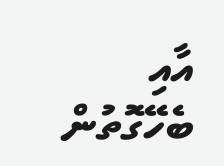އާއި ބެހޭގޮތުން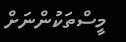މީސްތަކުންނަށް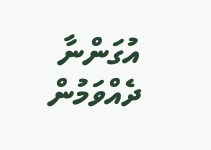އުގަންނާ ދެއްވަމުން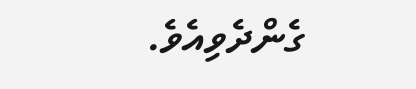ގެންދެވިއެވެ.